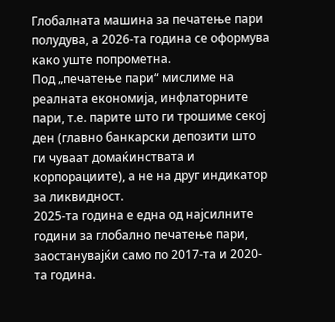Глобалната машина за печатење пари полудува, а 2026-та година се оформува како уште попрометна.
Под „печатење пари“ мислиме на реалната економија, инфлаторните пари, т.е. парите што ги трошиме секој ден (главно банкарски депозити што ги чуваат домаќинствата и корпорациите), а не на друг индикатор за ликвидност.
2025-та година е една од најсилните години за глобално печатење пари, заостанувајќи само по 2017-та и 2020-та година.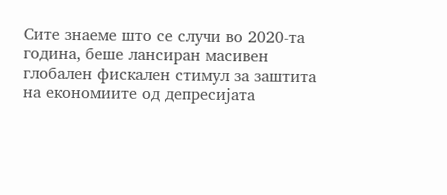Сите знаеме што се случи во 2020-та година, беше лансиран масивен глобален фискален стимул за заштита на економиите од депресијата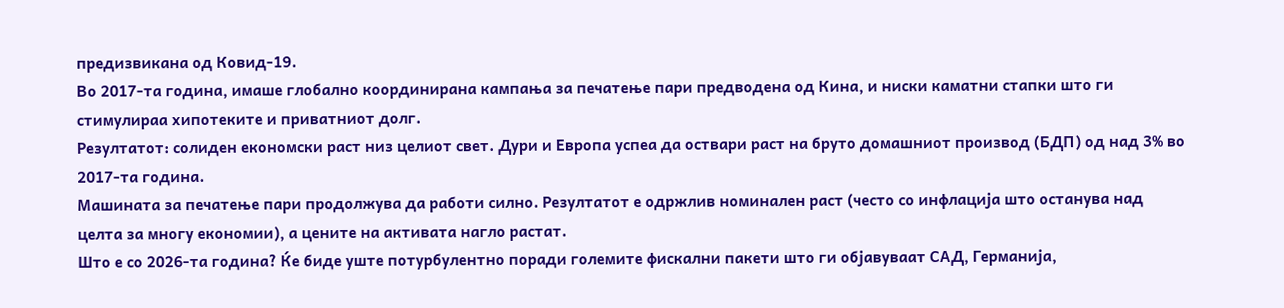предизвикана од Ковид-19.
Во 2017-та година, имаше глобално координирана кампања за печатење пари предводена од Кина, и ниски каматни стапки што ги стимулираа хипотеките и приватниот долг.
Резултатот: солиден економски раст низ целиот свет. Дури и Европа успеа да оствари раст на бруто домашниот производ (БДП) од над 3% во 2017-та година.
Машината за печатење пари продолжува да работи силно. Резултатот е одржлив номинален раст (често со инфлација што останува над целта за многу економии), а цените на активата нагло растат.
Што е со 2026-та година? Ќе биде уште потурбулентно поради големите фискални пакети што ги објавуваат САД, Германија,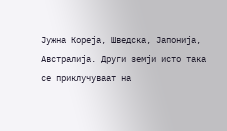Јужна Кореја, Шведска, Јапонија, Австралија. Други земји исто така се приклучуваат на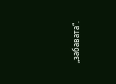„забавата“.